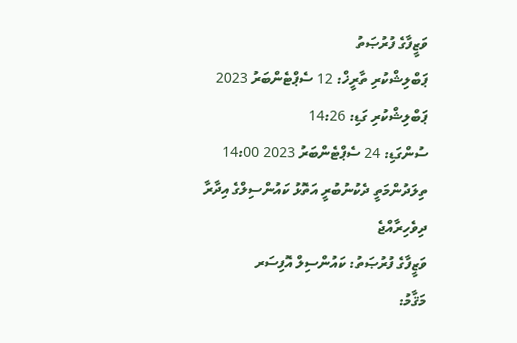ވަޒީފާގެ ފުރުޞަތު
ޕަބްލިޝްކުރި ތާރީޚް: 12 ސެޕްޓެންބަރު 2023
ޕަބްލިޝްކުރި ގަޑި: 14:26
ސުންގަޑި: 24 ސެޕްޓެންބަރު 2023 14:00
ތިލަދުންމަތީ ދެކުނުބުރީ އަތޮޅު ކައުންސިލްގެ އިދާރާ
ދިވެހިރާއްޖެ
ވަޒީފާގެ ފުރުޞަތު: ކައުންސިލް އޮފިސަރ
މަޤާމު: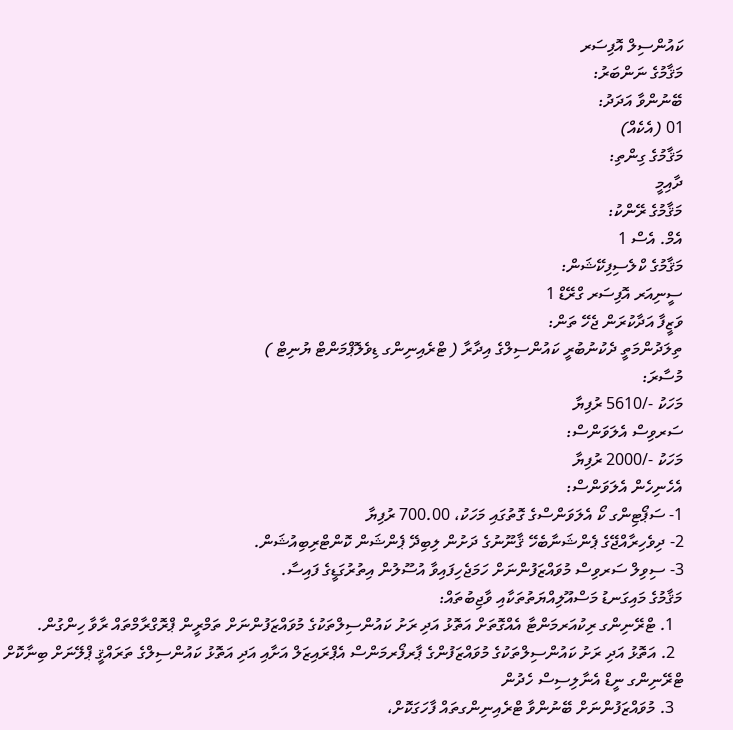ކައުންސިލް އޮފިސަރ
މަޤާމުގެ ނަންބަރު:
ބޭނުންވާ އަދަދު:
01 (އެކެއް)
މަޤާމުގެ ގިންތި:
ދާއިމީ
މަޤާމުގެ ރޭންކު:
އެމް. އެސް 1
މަޤާމުގެ ކްލެސިފިކޭޝަން:
ސީނިއަރ އޮފިސަރ ގްރޭޑް 1
ވަޒީފާ އަދާކުރަން ޖެހޭ ތަން:
ތިލަދުންމަތީ ދެކުނުބުރީ ކައުންސިލްގެ އިދާރާ ( ޓްރެއިނިންގ ޑިވެލޮޕްމަންޓް ޔުނިޓް )
މުސާރަ:
މަހަކު -/5610 ރުފިޔާ
ސަރވިސް އެލަވަންސް:
މަހަކު -/2000 ރުފިޔާ
އެހެނިހެން އެލަވަންސް:
1- ސަޕޯޓިންގ ކޯ އެލަވަންސްގެ ގޮތުގައި މަހަކު، 700.00 ރުފިޔާ
2- ދިވެހިރާއްޖޭގެ ޕެންޝަނާބެހޭ ޤާނޫނުގެ ދަށުން ލިބިދޭ ޕެންޝަން ކޮންޓްރިބިއުޝަން.
3- ސިވިލް ސަރވިސް މުވައްޒަފުންނަށް ހަމަޖެހިފައިވާ އުސޫލުން އިތުރުގަޑީގެ ފައިސާ.
މަޤާމުގެ މައިގަނޑު މަސްއޫލިއްޔަތުތަކާއި ވާޖިބުތައް:
  1. ޓްރޭނިންގ ރިކުއަރމަންޓާ އެއްގޮތަށް އަތޮޅު އަދި ރަށު ކައުންސިލްތަކުގެ މުވައްޒަފުންނަށް ތަމްރީން ޕްރޮގްރާމްތައް ރާވާ ހިންގުން.
  2. އަތޮޅު އަދި ރަށު ކައުންސިލްތަކުގެ މުވައްޒަފުންގެ ޕާރފޯރމަންސް އެޕްރައިޒަލް އަށާއި އަދި އަތޮޅު ކައުންސިލްގެ ތަރައްޤީ ޕްލޭނަށް ބިނާކޮށް ޓްރޭނިންގ ނީޑް އެނާލިސިސް ހެދުން
  3. މުވައްޒަފުންނަށް ބޭނުންވާ ޓްރެއިނިންގތައް ފާހަގަކޮށް،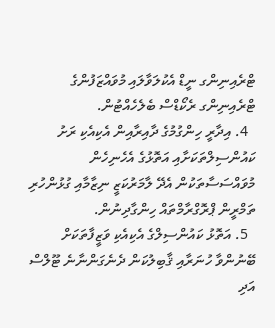ޓްރެއިނިންގ ނީޑް އެކުލަވާލައި މުވައްޒަފުންގެ ޓްރެއިނިންގ ރެކޯޑްސް ބެލެހެއްޓުން.
  4. އިދާރީ ހިންގުމުގެ ދާއިރާއިން އެކިއެކި ރަށު ކައުންސިލްތަކަށާއި އަތޮޅުގެ އެހެނިހެން މުވައްސަސާތަކުން އެދޭ ލާމަރުކަޒީ ނިޒާމާއި ގުޅުންހުރި ތަމްރީން ޕްރޮގްރާމްތައް ހިންގާދިނުން.
  5. އަތޮޅު ކައުންސިލްގެ އެކިއެކި ވަޒީފާތަކަށް ބޭނުންވާ ހުނަރާއި ޤާބިލުކަން ދެނެގަންނާނެ ޓޫލްސް އަދި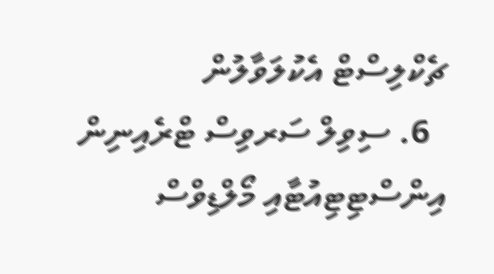ޗެކްލިސްޓް އެކުލަވާލުން
  6. ސިވިލް ސަރވިސް ޓްރެއިނިން އިންސްޓިޓިއުޓާއި މޯލްޑިވްސް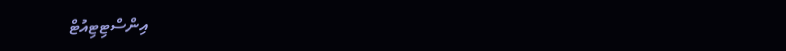އިންސްޓިޓިއުޓް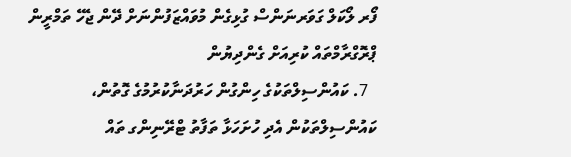ފޯރ ލޯކަލް ގަވަރނަންސް ގުޅިގެން މުވައްޒަފުންނަށް ދޭން ޖެހޭ ތަމްރީން ޕްރޮގްރާމްތައް ކުރިއަށް ގެންދިޔުން
  7. ކައުންސިލްތަކުގެ ހިންގުން ހަރުދަނާކުރުމުގެ ގޮތުން، ކައުންސިލްތަކުން އެދި ހުށަހަޅާ ތަފާތު ޓްރޭނިންގ ތައް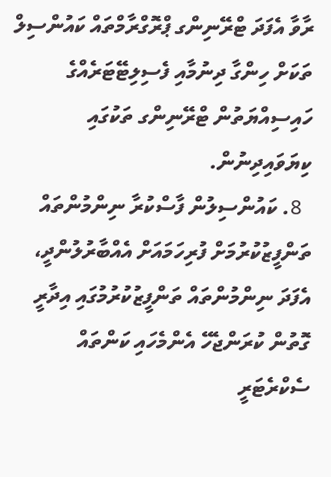ރާވާ އެފަދަ ޓްރޭނިންގ ޕްރޮގްރާމްތައް ކައުންސިލް ތަކަށް ހިންގާ ދިނުމާއި ފެސިލިޓޭޓަރެއްގެ ހައިސިއްޔަތުން ޓްރޭނިންގ ތަކުގައި ކިޔަވައިދިނުން.
  8. ކައުންސިލުން ފާސްކުރާ ނިންމުންތައް ތަންފީޒުކުރުމަށް ފުރިހަމައަށް އެއްބާރުލުންދީ، އެފަދަ ނިންމުންތައް ތަންފީޒުކުރުމުގައި އިދާރީ ގޮތުން ކުރަންޖެހޭ އެންމެހައި ކަންތައް ސެކްރެޓަރީ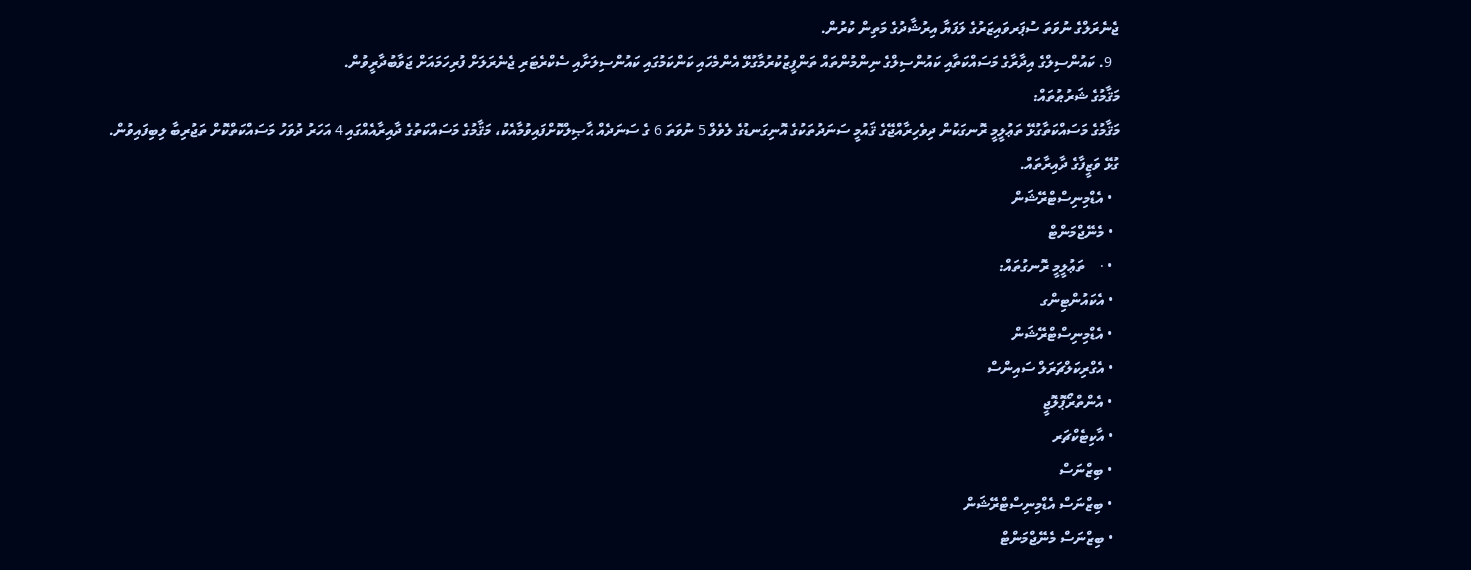ޖެނެރަލްގެ ނުވަތަ ސުޕަރވައިޒަރުގެ ލަފަޔާ އިރުޝާދުގެ މަތިން ކުރުން.
  9. ކައުންސިލްގެ އިދާރާގެ މަސައްކަތާއި ކައުންސިލްގެ ނިންމުންތައް ތަންފީޒުކުރުމާގުޅޭ އެންމެހައި ކަންކަމުގައި ކައުންސިލަށާއި ސެކްރެޓަރި ޖެނެރަލަށް ފުރިހަމައަށް ޖަވާބުދާރީވުން.
މަޤާމުގެ ޝަރުޠުތައް:
މަޤާމުގެ މަސައްކަތާގުޅޭ ތަޢުލީމީ ރޮނގަކުން ދިވެހިރާއްޖޭގެ ޤައުމީ ސަނަދުތަކުގެ އޮނިގަނޑުގެ ލެވެލް 5 ނުވަތަ 6 ގެ ސަނަދެއް ޙާޞިލްކޮށްފައިވުމާއެކު، މަޤާމުގެ މަސައްކަތުގެ ދާއިރާއެއްގައި 4 އަހަރު ދުވަހު މަސައްކަތްކޮށް ތަޖުރިބާ ލިބިފައިވުން.
ގުޅޭ ވަޒީފާގެ ދާއިރާތައް.
  • އެޑްމިނިސްޓްރޭޝަން
  • މެނޭޖްމަންޓް
  • ·    ތަޢުލީމީ ރޮނގުތައް:
  • އެކައުންޓިންގ
  • އެޑްމިނިސްޓްރޭޝަން
  • އެގްރިކަލްޗަރަލް ސައިންސް
  • އެންތްރޯޕޮލޮޖީ
  • އާކިޓެކްޗަރ
  • ބިޒްނަސް
  • ބިޒްނަސް އެޑްމިނިސްޓްރޭޝަން
  • ބިޒްނަސް މެނޭޖްމަންޓް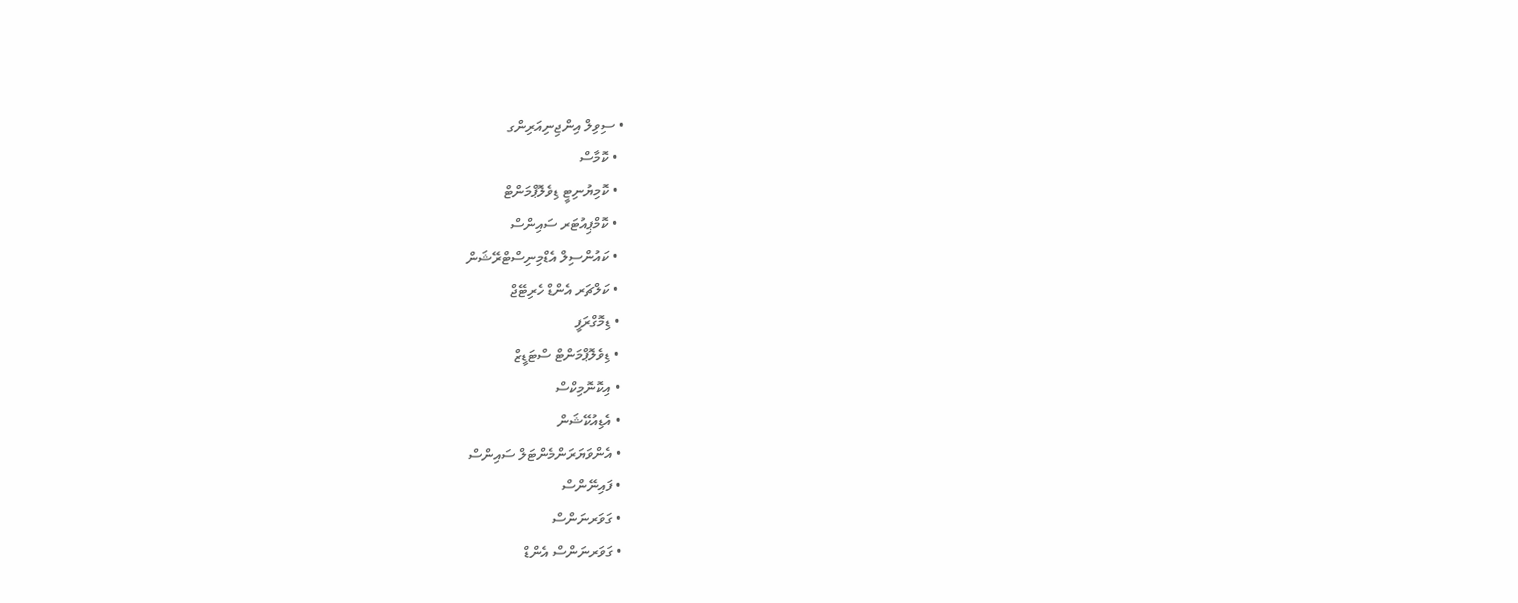• ސިވިލް އިންޖިނިއަރިންގ
  • ކޮމާސް
  • ކޮމިޔުނިޓީ ޑިވެލޮޕްމަންޓް
  • ކޮމްޕިއުޓަރ ސައިންސް
  • ކައުންސިލް އެޑްމިނިސްޓްރޭޝަން
  • ކަލްޗަރ އެންޑް ހެރިޓޭޖް
  • ޑިމޮގްރަފީ
  • ޑިވެލޮޕްމަންޓް ސްޓަޑީޒް
  • އިކޮނޮމިކްސް
  • އެޑިއުކޭޝަން
  • އެންވަޔަރަންމެންޓަލް ސައިންސް
  • ފައިނޭންސް
  • ގަވަރނަންސް
  • ގަވަރނަންސް އެންޑް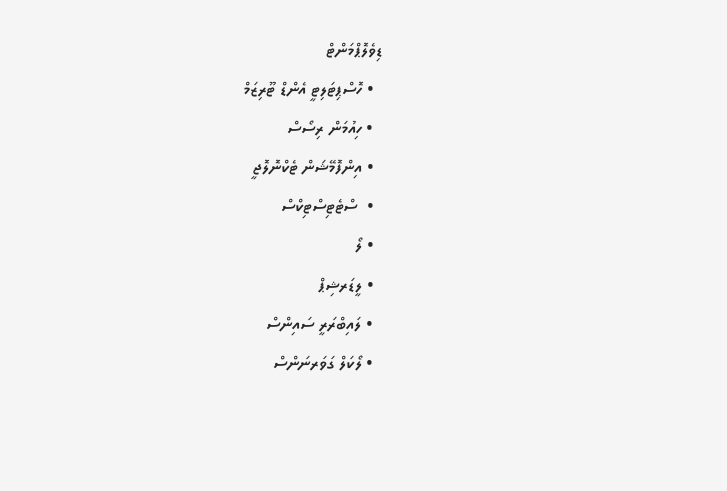ޑިވެލޮޕްމަންޓް
  • ހޮސްޕިޓަލިޓީ އެންޑް ޓޫރިޒަމް
  • ހިއުމަން ރިސޯސް
  • އިންފޮމޭޝަން ޓެކްނޮލޮޖީ
  •  ސްޓެޓިސްޓިކްސް
  • ލޯ
  • ލީޑަރޝިޕް
  • ލައިބްރަރީ ސައިންސް
  • ލޯކަލް ގަވަރނަންސް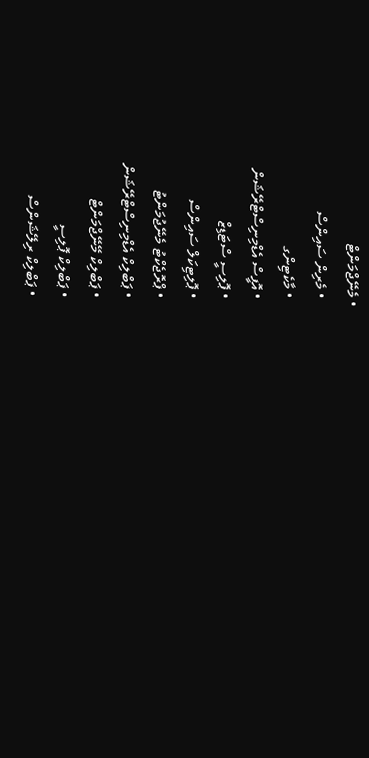• މެނޭޖްމަންޓް
  • މެރިން ސައިންސް
  • މާކެޓިންގ
  • އޮފީސް އެޑްމިނިސްޓްރޭޝަން
  • ޕޮލިސީ ސްޓަޑިޒް
  • ޕޮލިޓިކަލް ސައިންސް
  • ޕްރޮޖެކްޓު މެނޭޖުމަންޓު
  • ޕަބްލިކް އެޑްމިނިސްޓްރޭޝަން
  • ޕަބްލިކް މޭނޭޖްމަންޓް
  • ޕަބްލިކް ޕޮލިސީ
  • ޕަބްލިކް ރިލޭޝަންސް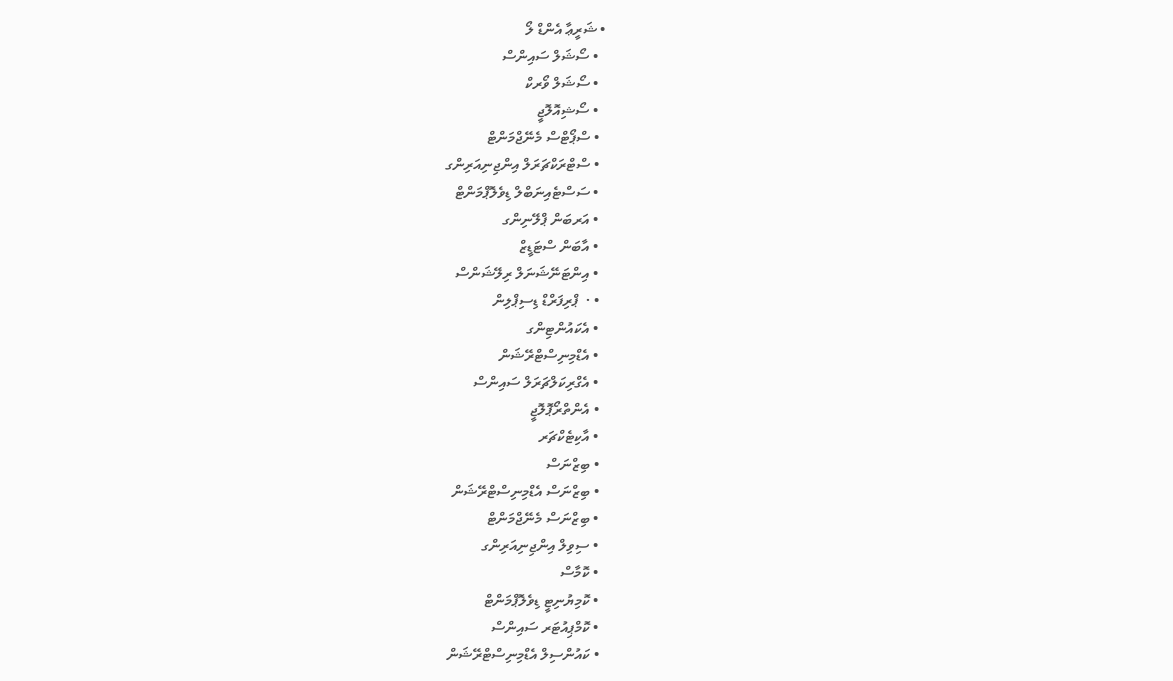• ޝަރީޢާ އެންޑް ލޯ
  • ސޯޝަލް ސައިންސް
  • ސޯޝަލް ވޯރކް
  • ސޯޝިއޮލޮޖީ
  • ސްޕޯޓްސް މެނޭޖްމަންޓް
  • ސްޓްރަކްޗަރަލް އިންޖިނިއަރިންގ
  • ސަސްޓެއިނަބްލް ޑިވެލޮޕްމަންޓް
  • އަރބަން ޕްލޭނިންގ
  • އާބަން ސްޓަޑީޒް
  • އިންޓަނޭޝަނަލް ރިލޭޝަންސް
  • ·  ޕްރިފަރްޑް ޑިސިޕްލިން
  • އެކައުންޓިންގ
  • އެޑްމިނިސްޓްރޭޝަން
  • އެގްރިކަލްޗަރަލް ސައިންސް
  • އެންތްރޯޕޮލޮޖީ
  • އާކިޓެކްޗަރ
  • ބިޒްނަސް
  • ބިޒްނަސް އެޑްމިނިސްޓްރޭޝަން
  • ބިޒްނަސް މެނޭޖްމަންޓް
  • ސިވިލް އިންޖިނިއަރިންގ
  • ކޮމާސް
  • ކޮމިޔުނިޓީ ޑިވެލޮޕްމަންޓް
  • ކޮމްޕިއުޓަރ ސައިންސް
  • ކައުންސިލް އެޑްމިނިސްޓްރޭޝަން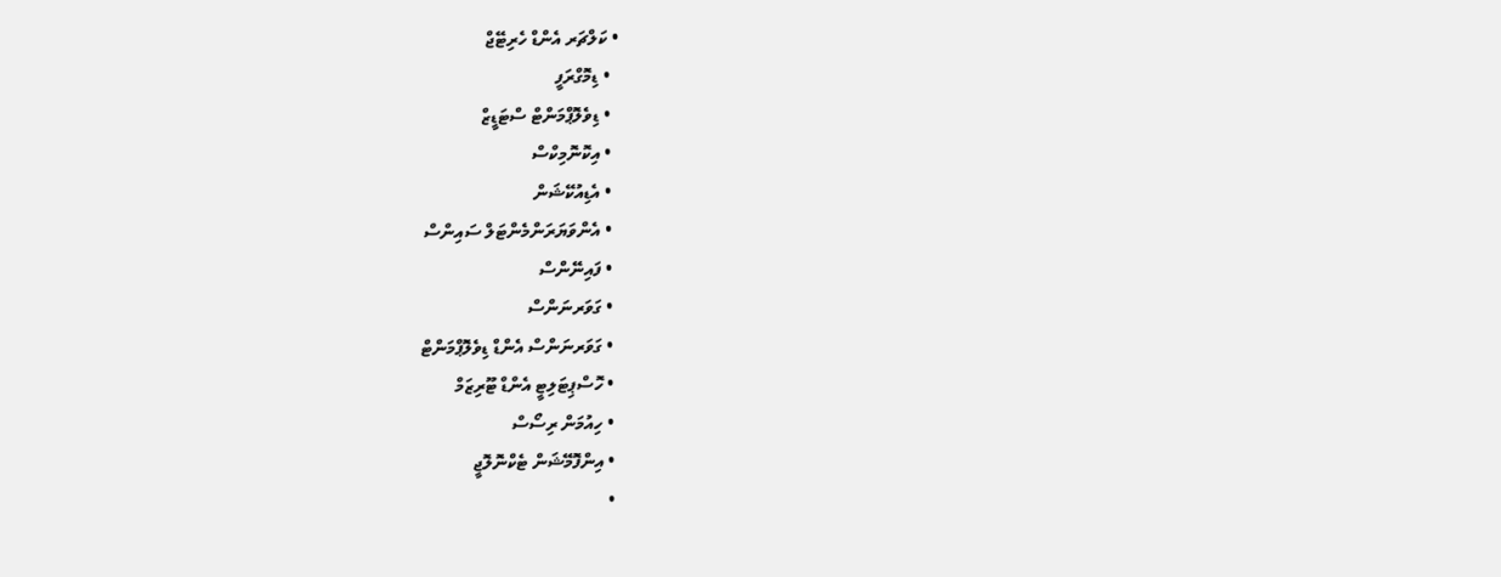• ކަލްޗަރ އެންޑް ހެރިޓޭޖް
  • ޑިމޮގްރަފީ
  • ޑިވެލޮޕްމަންޓް ސްޓަޑީޒް
  • އިކޮނޮމިކްސް
  • އެޑިއުކޭޝަން
  • އެންވަޔަރަންމެންޓަލް ސައިންސް
  • ފައިނޭންސް
  • ގަވަރނަންސް
  • ގަވަރނަންސް އެންޑް ޑިވެލޮޕްމަންޓް
  • ހޮސްޕިޓަލިޓީ އެންޑް ޓޫރިޒަމް
  • ހިއުމަން ރިސޯސް
  • އިންފޮމޭޝަން ޓެކްނޮލޮޖީ
  •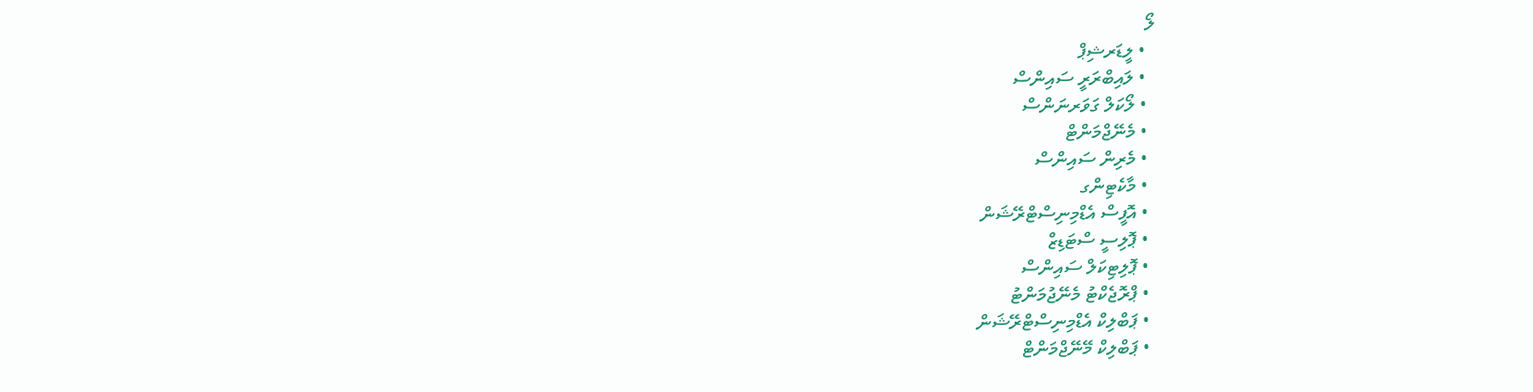ލޯ
  • ލީޑަރޝިޕް
  • ލައިބްރަރީ ސައިންސް
  • ލޯކަލް ގަވަރނަންސް
  • މެނޭޖްމަންޓް
  • މެރިން ސައިންސް
  • މާކެޓިންގ
  • އޮފީސް އެޑްމިނިސްޓްރޭޝަން
  • ޕޮލިސީ ސްޓަޑިޒް
  • ޕޮލިޓިކަލް ސައިންސް
  • ޕްރޮޖެކްޓު މެނޭޖުމަންޓު
  • ޕަބްލިކް އެޑްމިނިސްޓްރޭޝަން
  • ޕަބްލިކް މޭނޭޖްމަންޓް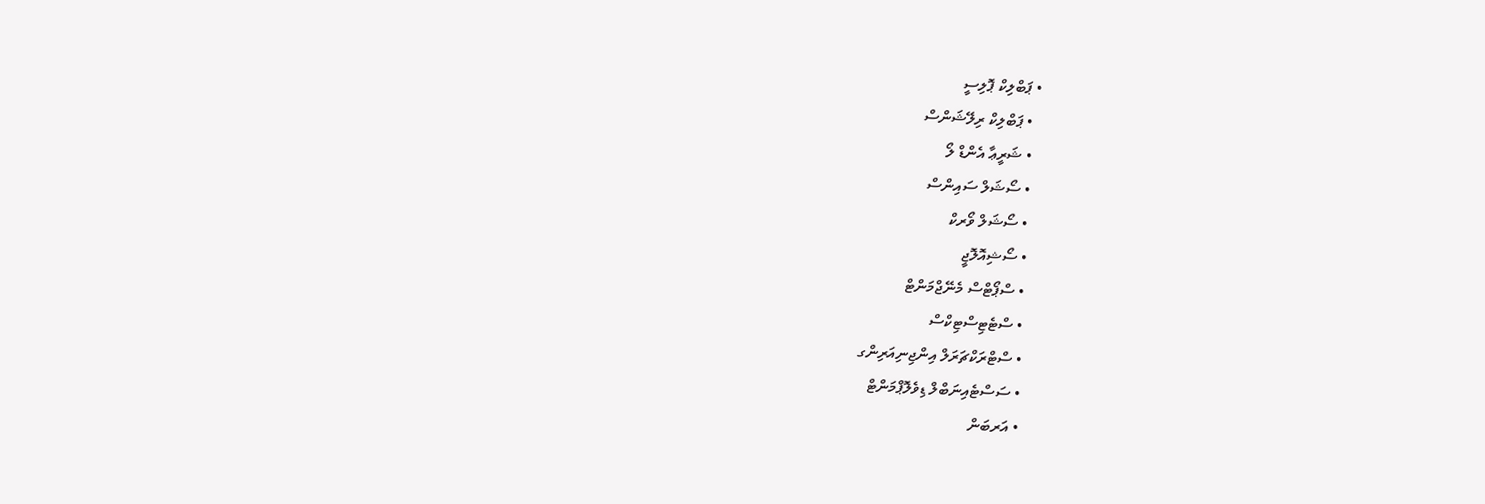• ޕަބްލިކް ޕޮލިސީ
  • ޕަބްލިކް ރިލޭޝަންސް
  • ޝަރީޢާ އެންޑް ލޯ
  • ސޯޝަލް ސައިންސް
  • ސޯޝަލް ވޯރކް
  • ސޯޝިއޮލޮޖީ
  • ސްޕޯޓްސް މެނޭޖްމަންޓް
  • ސްޓެޓިސްޓިކްސް
  • ސްޓްރަކްޗަރަލް އިންޖިނިއަރިންގ
  • ސަސްޓެއިނަބްލް ޑިވެލޮޕްމަންޓް
  • އަރބަން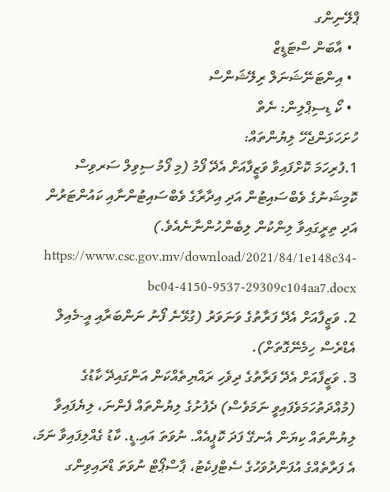ޕްލޭނިންގ
  • އާބަން ސްޓަޑީޒް
  • އިންޓަނޭޝަނަލް ރިލޭޝަންސް
  • ކޯ ޑިސިޕްލިން: ނެތް
ހުށަހަޅަންޖެހޭ ލިޔުންތައް:
1.ފުރިހަމަ ކޮށްފައިވާ ވަޒީފާއަށް އެދޭ ފޯމު (މި ފޯމު ސިވިލް ސަރވިސް ކޮމިޝަނުގެ ވެބްސައިޓުން އަދި އިދާރާގެ ވެބްސައިޓުންނާއި ކައުންޓަރުން އަދި ތިރީގައިވާ ލިންކުން ލިބެންހުންނާނެއެވެ.) https://www.csc.gov.mv/download/2021/84/1e148c34-bc04-4150-9537-29309c104aa7.docx
2. ވަޒީފާއަށް އެދޭ ފަރާތުގެ ވަނަވަރު (ގުޅޭނެ ފޯނު ނަންބަރާއި އީ-މެއިލް އެޑްރެސް ހިމެނޭގޮތަށް).
3. ވަޒީފާއަށް އެދޭ ފަރާތުގެ ދިވެހި ރައްޔިތެއްކަން އަންގައިދޭ ކާޑުގެ (މުއްދަތުހަމަވެފައިވީ ނަމަވެސް) ދެފުށުގެ ލިޔުންތައް ފެންނަ، ލިޔެފައިވާ ލިޔުންތައް ކިޔަން އެނގޭ ފަދަ ކޮޕީއެއް. ނުވަތަ އައި.ޑީ. ކާޑު ގެއްލިފައިވާ ނަމަ، އެ ފަރާތެއްގެ އުފަންދުވަހުގެ ސެޓްފިކެޓު، ޕާސްޕޯޓް ނުވަތަ ޑްރައިވިންގ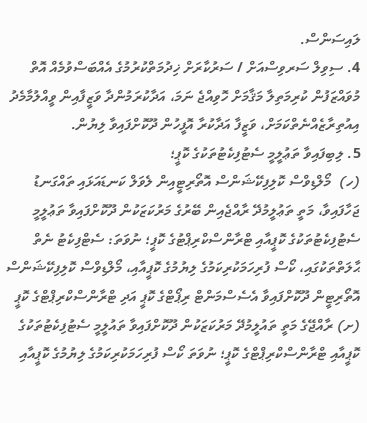ލައިސަންސް.
4. ސިވިލް ސަރވިސްއަށް / ސަރުކާރަށް ޚިދުމަތްކުރުމުގެ އެއްބަސްވުމެއް އޮތް މުވައްޒަފުން ކުރިމަތިލާ މަޤާމަށް ހޮވިއްޖެ ނަމަ، އަދާކުރަމުންދާ ވަޒީފާއިން ވީއްލުމާމެދު އިއުތިރާޒެއްނެތްކަމަށް، ވަޒީފާ އަދާކުރާ އޮފީހުން ދޫކޮށްފައިވާ ލިޔުން.
5. ލިބިފައިވާ ތަޢުލީމީ ސެޓުފިކެޓުތަކުގެ ކޮޕީ؛
(ހ)  މޯލްޑިވްސް ކޮލިފިކޭޝަންސް އޮތޯރިޓީއިން ލެވަލް ކަނޑައަޅައި ތައްގަނޑު ޖަހާފައިވާ، މަތީ ތަޢުލީމުދޭ ރާއްޖެއިން ބޭރުގެ މަރުކަޒަކުން ދޫކޮށްފައިވާ ތަޢުލީމީ ސެޓުފިކެޓުތަކުގެ ކޮޕީއާއި ޓްރާންސްކްރިޕްޓުގެ ކޮޕީ؛ ނުވަތަ: ސެޓްފިކެޓު ނެތް ޙާލަތްތަކުގައި، ކޯސް ފުރިހަމަކުރިކަމުގެ ލިޔުމުގެ ކޮޕީއާއި، މޯލްޑިވްސް ކޮލިފިކޭޝަންސް އޮތޯރިޓީން ދޫކޮށްފައިވާ އެސެސްމަންޓް ރިޕޯޓްގެ ކޮޕީ އަދި ޓްރާންސްކްރިޕްޓްގެ ކޮޕީ
(ށ) ރާއްޖޭގެ މަތީ ތައުލީމުދޭ މަރުކަޒަކުން ދޫކޮށްފައިވާ ތައުލީމީ ސެޓުފިކެޓުތަކުގެ ކޮޕީއާއި ޓްރާންސްކްރިޕްޓްގެ ކޮޕީ؛ ނުވަތަ ކޯސް ފުރިހަމަކުރިކަމުގެ ލިޔުމުގެ ކޮޕީއާއި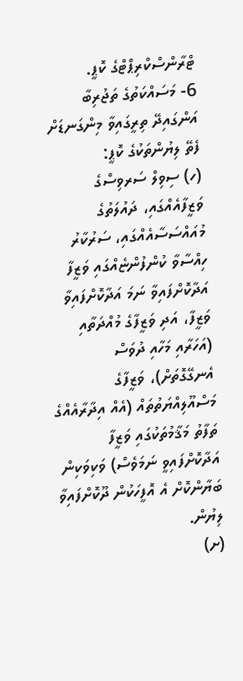ޓްރާންސްކްރިޕްޓްގެ ކޮޕީ.
6- މަސައްކަތުގެ ތަޖުރިބާ އަންގައިދޭ ތިރީގައިވާ މިންގަނޑަށް ފެތޭ ލިޔުންތަކުގެ ކޮޕީ:
(ހ) ސިވިލް ސަރވިސްގެ ވަޒީފާއެއްގައި، ދައުލަތުގެ މުއައްސަސާއެއްގައި، ސަރުކާރު ހިއްސާވާ ކުންފުންޏެއްގައި ވަޒީފާ އަދާކޮށްފައިވާ ނަމަ އަދާކޮށްފައިވާ ވަޒީފާ، އަދި ވަޒީފާގެ މުއްދަތާއި (އަހަރާއި މަހާއި ދުވަސް އެނގޭގޮތަށް)، ވަޒީފާގެ މަސްއޫލިއްޔަތުތައް (އެއް އިދާރާއެއްގެ ތަފާތު މަޤާމުތަކުގައި ވަޒީފާ އަދާކޮށްފައިވީ ނަމަވެސް) ވަކިވަކިން ބަޔާންކޮށް އެ އޮފީހަކުން ދޫކޮށްފައިވާ ލިޔުން.
(ށ)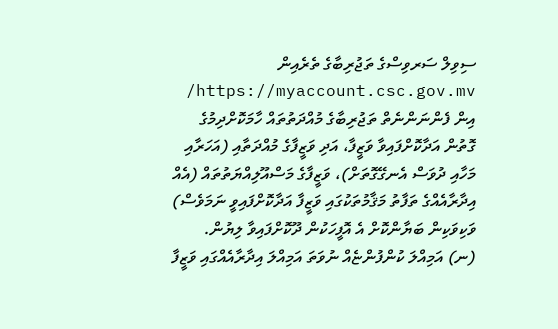ސިވިލް ސަރވިސްގެ ތަޖުރިބާގެ ތެރެއިން https://myaccount.csc.gov.mv/ އިން ފެންނަންނެތް ތަޖުރިބާގެ މުއްދަތުތައް ހާމަކޮށްދިމުގެ ގޮތުން އަދާކޮށްފައިވާ ވަޒީފާ، އަދި ވަޒީފާގެ މުއްދަތާއި (އަހަރާއި މަހާއި ދުވަސް އެނގޭގޮތަށް)، ވަޒީފާގެ މަސްއޫލިއްޔަތުތައް (އެއް އިދާރާއެއްގެ ތަފާތު މަޤާމުތަކުގައި ވަޒީފާ އަދާކޮށްފައިވީ ނަމަވެސް) ވަކިވަކިން ބަޔާންކޮށް އެ އޮފީހަކުން ދޫކޮށްފައިވާ ލިޔުން.
(ނ) އަމިއްލަ ކުންފުންޏެއް ނުވަތަ އަމިއްލަ އިދާރާއެއްގައި ވަޒީފާ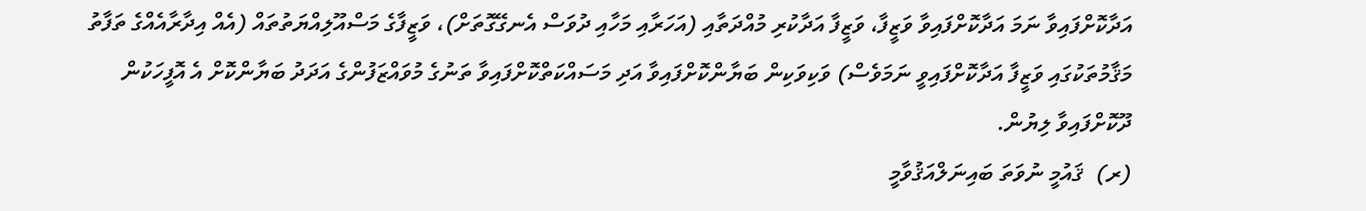އަދާކޮށްފައިވާ ނަމަ އަދާކޮށްފައިވާ ވަޒީފާ، ވަޒީފާ އަދާކުރި މުއްދަތާއި (އަހަރާއި މަހާއި ދުވަސް އެނގޭގޮތަށް)، ވަޒީފާގެ މަސްއޫލިއްޔަތުތައް (އެއް އިދާރާއެއްގެ ތަފާތު މަޤާމުތަކުގައި ވަޒީފާ އަދާކޮށްފައިވީ ނަމަވެސް) ވަކިވަކިން ބަޔާންކޮށްފައިވާ އަދި މަސައްކަތްކޮށްފައިވާ ތަނުގެ މުވައްޒަފުންގެ އަދަދު ބަޔާންކޮށް އެ އޮފީހަކުން ދޫކޮށްފައިވާ ލިޔުން.
(ރ)  ޤައުމީ ނުވަތަ ބައިނަލްއަޤުވާމީ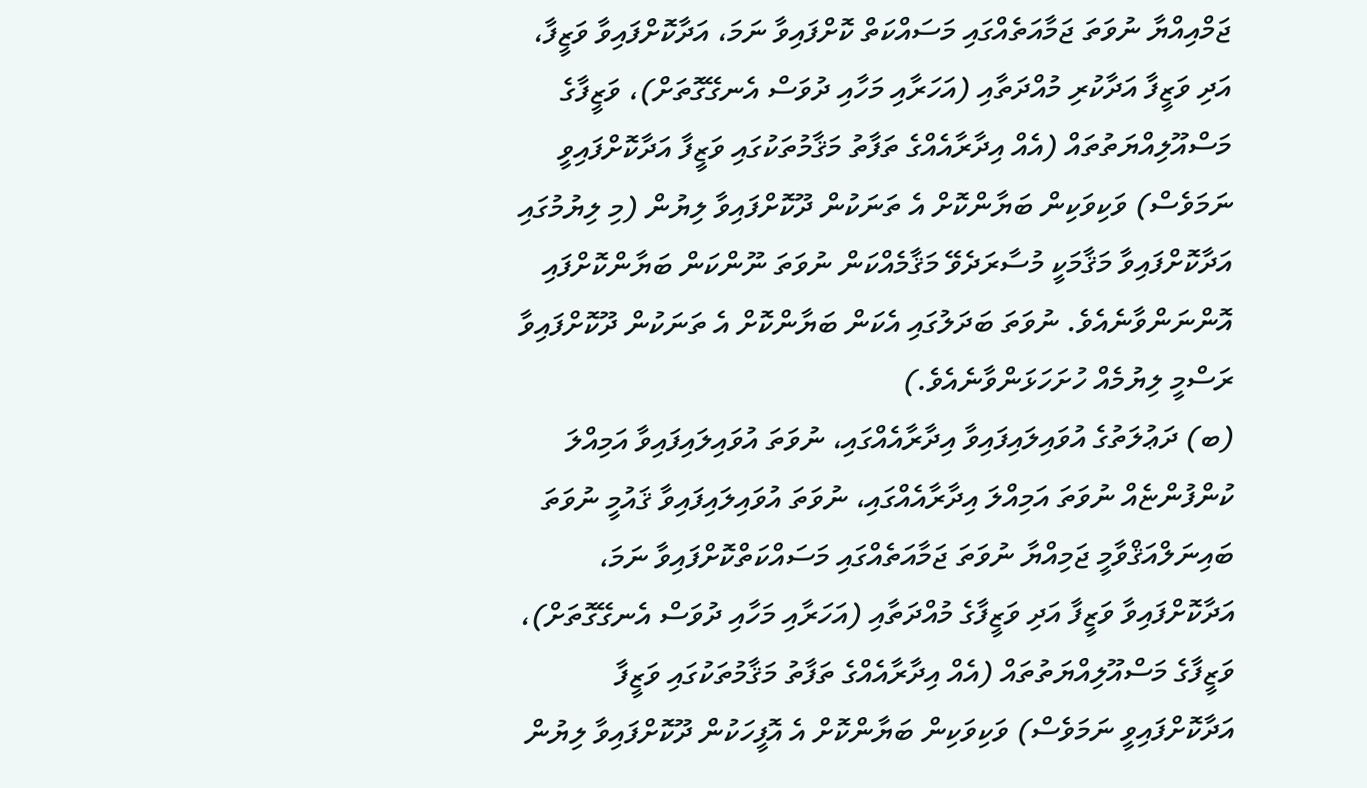ޖަމްއިއްޔާ ނުވަތަ ޖަމާއަތެއްގައި މަސައްކަތް ކޮށްފައިވާ ނަމަ، އަދާކޮށްފައިވާ ވަޒީފާ، އަދި ވަޒީފާ އަދާކުރި މުއްދަތާއި (އަހަރާއި މަހާއި ދުވަސް އެނގޭގޮތަށް)، ވަޒީފާގެ މަސްއޫލިއްޔަތުތައް (އެއް އިދާރާއެއްގެ ތަފާތު މަޤާމުތަކުގައި ވަޒީފާ އަދާކޮށްފައިވީ ނަމަވެސް) ވަކިވަކިން ބަޔާންކޮށް އެ ތަނަކުން ދޫކޮށްފައިވާ ލިޔުން (މި ލިޔުމުގައި އަދާކޮށްފައިވާ މަޤާމަކީ މުސާރަދެވޭ މަޤާމެއްކަން ނުވަތަ ނޫންކަން ބަޔާންކޮށްފައި އޮންނަންވާނެއެވެ. ނުވަތަ ބަދަލުގައި އެކަން ބަޔާންކޮށް އެ ތަނަކުން ދޫކޮށްފައިވާ ރަސްމީ ލިޔުމެއް ހުށަހަޅަންވާނެއެވެ.)
(ބ) ދަޢުލަތުގެ އުވައިލައިފައިވާ އިދާރާއެއްގައި، ނުވަތަ އުވައިލައިފައިވާ އަމިއްލަ ކުންފުންޏެއް ނުވަތަ އަމިއްލަ އިދާރާއެއްގައި، ނުވަތަ އުވައިލައިފައިވާ ޤައުމީ ނުވަތަ ބައިނަލްއަޤްވާމީ ޖަމިއްޔާ ނުވަތަ ޖަމާއަތެއްގައި މަސައްކަތްކޮށްފައިވާ ނަމަ، އަދާކޮށްފައިވާ ވަޒީފާ އަދި ވަޒީފާގެ މުއްދަތާއި (އަހަރާއި މަހާއި ދުވަސް އެނގޭގޮތަށް)، ވަޒީފާގެ މަސްއޫލިއްޔަތުތައް (އެއް އިދާރާއެއްގެ ތަފާތު މަޤާމުތަކުގައި ވަޒީފާ އަދާކޮށްފައިވީ ނަމަވެސް) ވަކިވަކިން ބަޔާންކޮށް އެ އޮފީހަކުން ދޫކޮށްފައިވާ ލިޔުން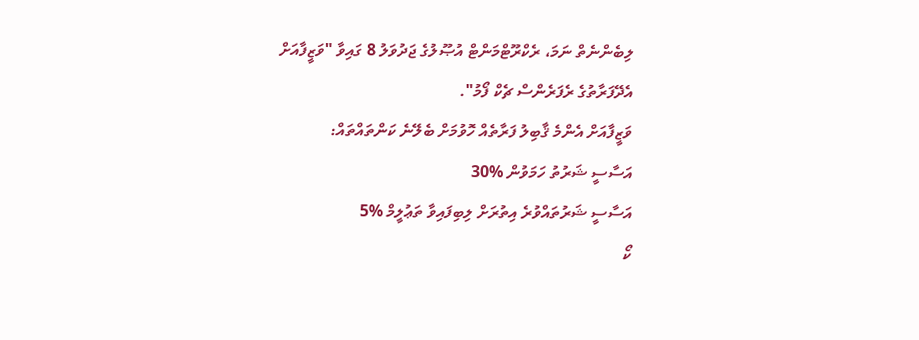ލިބެންނެތް ނަމަ، ރެކްރޫޓްމަންޓް އުޞޫލުގެ ޖަދުވަލު 8 ގައިވާ "ވަޒީފާއަށް އެދޭފަރާތުގެ ރެފަރެންސް ޗެކް ފޯމު".
ވަޒީފާއަށް އެންމެ ޤާބިލު ފަރާތެއް ހޮވުމަށް ބެލޭނެ ކަންތައްތައް:
އަސާސީ ޝަރުތު ހަމަވުން %30
އަސާސީ ޝަރުތައްވުރެ އިތުރަށް ލިބިފައިވާ ތަޢުލީމް %5
ކޯ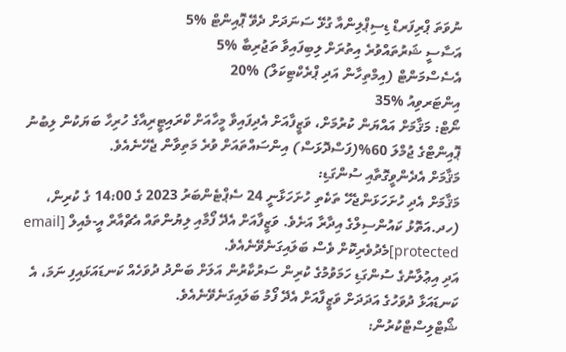ނުވަތަ ޕްރިފަރޑް ޑިސިޕްލިންއާ ގުޅޭ ސަނަދަށް ދެވޭ ޕޮއިންޓް %5
އަސާސީ ޝަރުތައްވުރެ އިތުރަށް ލިބިފައިވާ ތަޖުރިބާ %5
އެސެސްމަންޓް (އިމްތިހާން އަދި ޕްރެކްޓިކަލް) %20
އިންޓަރވިއު %35
ނޯޓް: މަޤާމަށް އައްޔަން ކުރުމަށް، ވަޒީފާއަށް އެދިފައިވާ މީހާއަށް ކްރައިޓީރިއާގެ ހުރިހާ ބަޔަކުން ލިބުނު ޕޮއިންޓްގެ ޖުމްލަ 60%(ފަސްދޮޅަސް) އިންސައްތައަށް ވުރެ މަތިވާން ޖެހޭނެއެވެ.
މަޤާމަށް އެދެންވީގޮތާއި ސުންގަޑި:
މަޤާމަށް އެދި ހުށަހަޅަންޖެހޭ ތަކެތި ހުށަހަޅާނީ 24 ސެޕްޓެންބަރު 2023 ގެ 14:00 ގެ ކުރިން، (ހދ.އަތޮޅު ކައުންސިލްގެ އިދާރާ އަށެވެ. ވަޒީފާއަށް އެދޭ ފޯމާއި ލިޔުންތައް އެޗްއާރް އީ-މެއިލް [email protected]މެދުވެރިކޮށް ވެސް ބަލައިގަނެވޭނެއެވެ.
އަދި އިޢުލާނުގެ ސުންގަޑި ހަމަވުމުގެ ކުރިން ސަރުކާރުން އަލަށް ބަންދު ދުވަހެއް ކަނޑައަޅައިފި ނަމަ، އެ ކަނޑައަޅާ ދުވަހުގެ އަދަދަށް ވަޒީފާއަށް އެދޭ ފޯމު ބަލައިގަނެވޭނެއެވެ.
ޝޯޓްލިސްޓްކުރުން: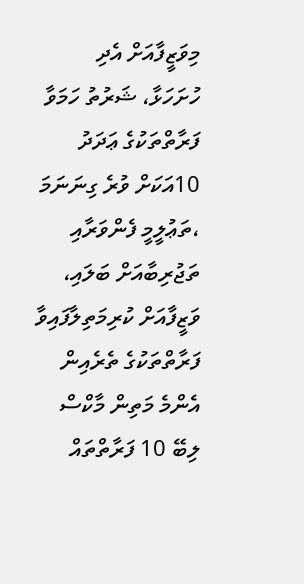މިވަޒީފާއަށް އެދި ހުށަހަޅާ، ޝަރުތު ހަމަވާ ފަރާތްތަކުގެ ޢަދަދު 10އަކަށް ވުރެ ގިނަނަމަ ،ތަޢުލީމީ ފެންވަރާއި ތަޖުރިބާއަށް ބަލައި، ވަޒީފާއަށް ކުރިމަތިލާފައިވާ ފަރާތްތަކުގެ ތެރެއިން އެންމެ މަތިން މާކްސް ލިބޭ 10 ފަރާތްތައް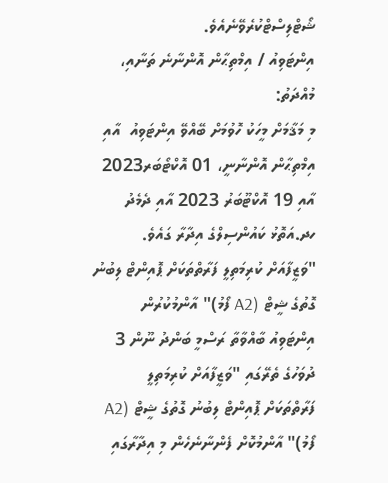ޝޯޓްލިސްޓްކުރެވޭނެއެވެ.
އިންޓަވިއު / އިމްތިޙާން އޮންނާނެ ތަނާއި، މުއްދަތު:
މި މަޤާމަށް މީހަކު ހޮވުމަށް ބޭއްވޭ އިންޓަވިއު  އާއި އިމްތިޙާން އޮންނާނީ، 01 އޮކްޓޯބަރ2023 އާއި 19 އޮކްޓޫބަރު 2023 އާއި ދެމެދު ހދ.އަތޮޅު ކައުންސިލްގެ އިދާރާ ގައެވެ.
"ވަޒީފާއަށް ކުރިމަތިލީ ފަރާތްތަކަށް ޕޮއިންޓް ލިބުނު ގޮތުގެ ޝީޓް (A2 ފޯމު)" އާންމުކުރުން
އިންޓަވިއު ބާއްވާތާ ރަސްމީ ބަންދު ނޫން 3 ދުވަހުގެ ތެރޭގައި "ވަޒީފާއަށް ކުރިމަތިލީ ފަރާތްތަކަށް ޕޮއިންޓް ލިބުނު ގޮތުގެ ޝީޓް (A2 ފޯމު)" އާންމުކޮށް ފެންނާނެހެން މި އިދާރާގައި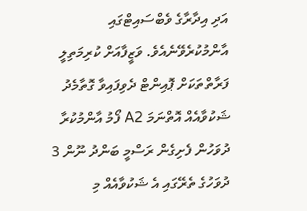އަދި އިދާރާގެ ވެބްސައިޓްގައި އާންމުކުރެވޭނެއެވެ. ވަޒީފާއަށް ކުރިމަތިލީ ފަރާތްތަކަށް ޕޮއިންޓް ދެވިފައިވާ ގޮތާމެދު ޝަކުވާއެއް އޮތްނަމަ A2 ފޯމު އާންމުކުރާ ދުވަހުން ފެށިގެން ރަސްމީ ބަންދު ނޫން 3 ދުވަހުގެ ތެރޭގައި އެ ޝަކުވާއެއް މި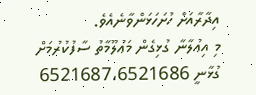އިދާރާއަށް ހުށަހަޅަންވާނެއެވެ.
މި އިޢުލާނާ ގުޅިގެން މަޢުލޫމާތު ސާފުކުރުމަށް ގުޅާނީ 6521687،6521686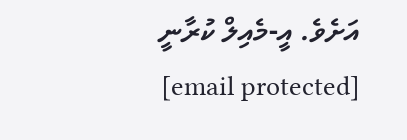އަށެވެ. އީ-މެއިލް ކުރާނީ [email protected]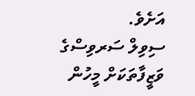އަށެވެ.
ސިވިލް ސަރވިސްގެ ވަޒީފާތަކަށް މީހުން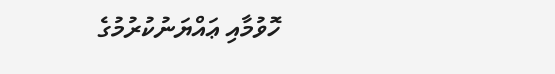ހޮވުމާއި ޢައްޔަނުކުރުމުގެ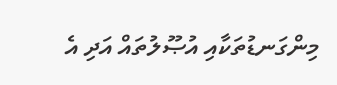މިންގަނޑުތަކާއި އުޞޫލުތައް އަދި އެ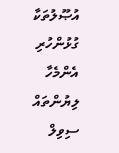އުޞޫލުތަކާ ގުޅުންހުރި އެންމެހާ ލިޔުންތައް ސިވިލް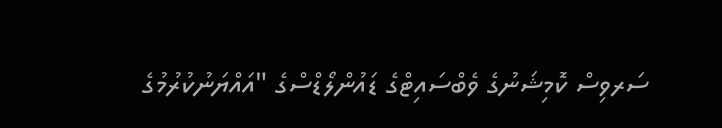ސަރވިސް ކޮމިޝަނުގެ ވެބްސައިޓްގެ ޑައުންލޯޑްސްގެ "އައްޔަނުކުރުމުގެ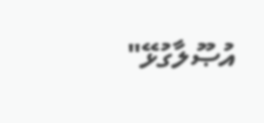އުޞޫލާގުޅޭ"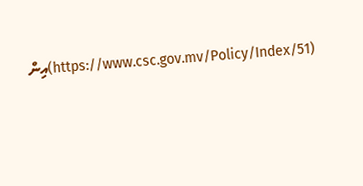(https://www.csc.gov.mv/Policy/Index/51)އިން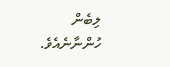ލިބެން ހުންނާނެއެވެ.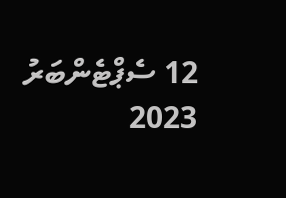12 ސެޕްޓެންބަރު 2023